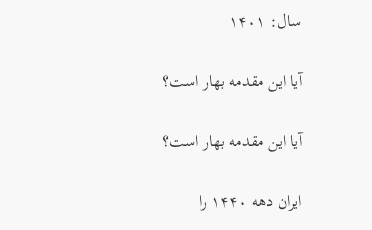سال: ۱۴۰۱

آیا این مقدمه بهار است؟

آیا این مقدمه بهار است؟

ایران دهه ۱۴۴۰ را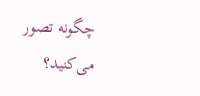چگونه تصور می‌کنید؟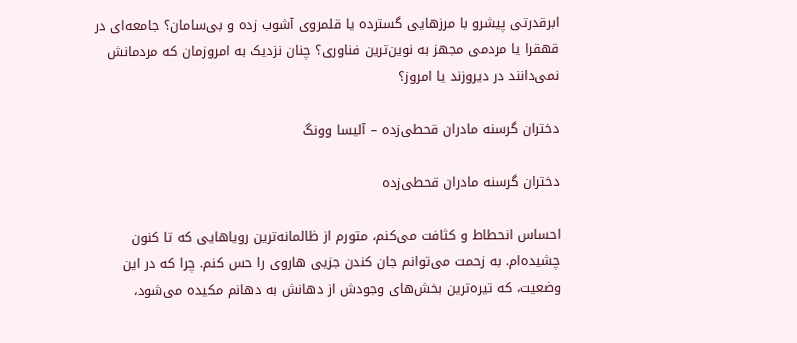ابرقدرتی پیشرو با مرزهایی گسترده یا قلمروی آشوب ‌زده و بی‌سامان؟ جامعه‌ای در قهقرا یا مردمی مجهز به نوین‌ترین فناوری؟ چنان نزدیک به امروزمان که مردمانش نمی‌دانند در دیروزند یا امروز؟

دختران گرسنه مادران قحطی‌زده – آلیسا وونگ

دختران گرسنه مادران قحطی‌زده

احساس انحطاط و کثافت می‌کنم، متورم از ظالمانه‌ترین رویاهایی که تا کنون چشیده‌ام. به زحمت می‌توانم جان کندن جزیی هاروی را حس کنم. چرا که در این وضعیت، که تیره‌ترین بخش‌های وجودش از دهانش به دهانم مکیده می‌شود،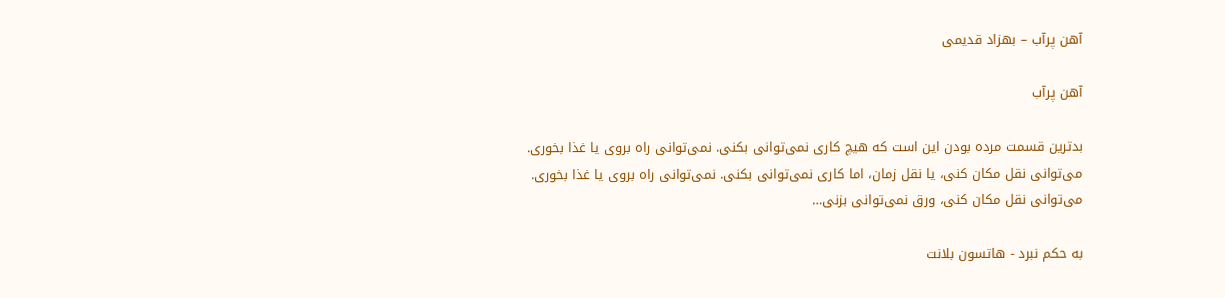آهن پرآب – بهزاد قدیمی

آهن پرآب

بدترین قسمت مرده بودن این است که هیچ کاری نمی‌توانی بکنی. نمی‌توانی راه بروی یا غذا بخوری. می‌توانی نقل مکان کنی، یا نقل زمان، اما کاری نمی‌توانی بکنی. نمی‌توانی راه بروی یا غذا بخوری. می‌توانی نقل مکان کنی، ورق نمی‌توانی بزنی…

به حکم نبرد - هاتسون بلانت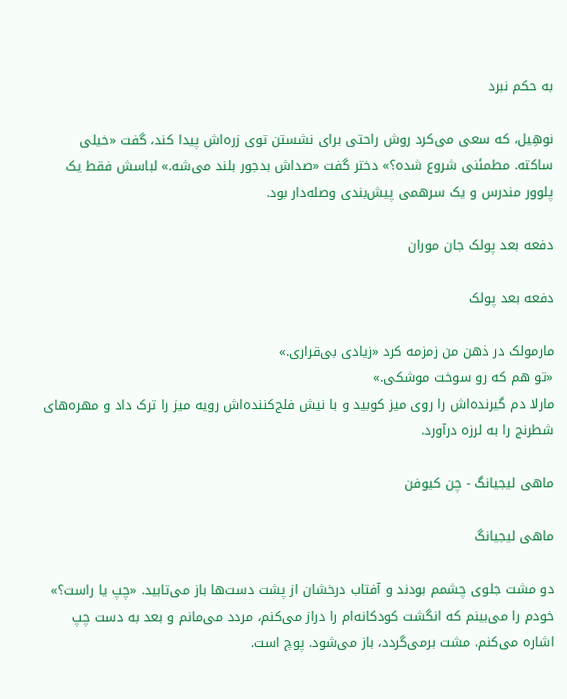به حکم نبرد

نوهِیل، که سعی می‌کرد روش راحتی برای نشستن توی زره‌اش پیدا کند، گفت «خیلی ساکته. مطمئنی شروع شده؟» دختر گفت «صداش بدجور بلند می‌شه.» لباسش فقط یک پلوور مندرس و یک سرهمی پیش‌بندی وصله‌دار بود.

دفعه بعد پولک جان موران

دفعه بعد پولک

مارمولک در ذهن من زمزمه کرد «زیادی بی‌قراری.»
«تو هم که رو سوخت موشکی.»
مارلا دم گیرنده‌اش را روی میز کوبید و با نیش فلج‌کننده‌اش رویه میز را ترک داد و مهره‌های شطرنج را به لرزه درآورد.

ماهی لیجیانگ - چن کیوفن

ماهی لیجیانگ

دو مشت جلوی چشمم بودند و آفتاب درخشان از پشت دست‌ها باز می‌تابید. «چپ یا راست؟» خودم را می‌بینم که انگشت کودکانه‌ام را دراز می‌کنم، مردد می‌مانم و بعد به دست چپ اشاره می‌کنم. مشت برمی‌گردد، باز می‌شود. پوچ است.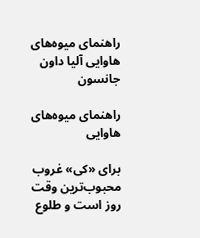راهنمای میوه‌های هاوایی آلیا داون جانسون

راهنمای میوه‌های هاوایی

برای «کی» غروب محبوب‌ترین وقت روز است و طلوع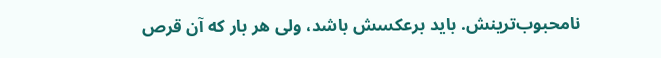نامحبوب‌ترینش. باید برعکسش باشد، ولی هر بار که آن قرص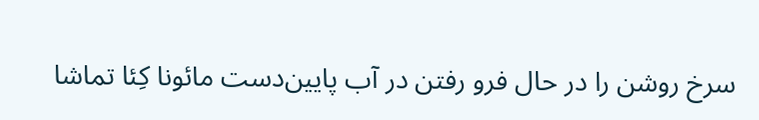سرخ روشن را در حال فرو رفتن در آب پایین‌دست مائونا کِئا تماشا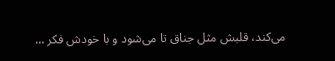می‌کند، قلبش مثل جناق تا می‌شود و با خودش فکر …